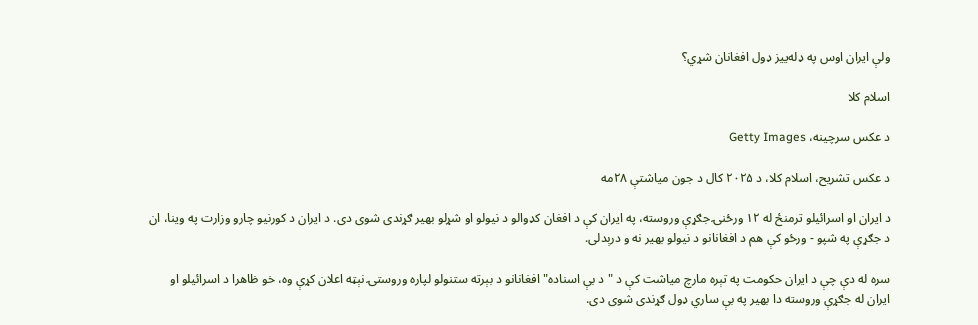ولې ایران اوس په ډله‌ییز ډول افغانان شړي؟

اسلام کلا

د عکس سرچینه، Getty Images

د عکس تشریح، اسلام کلا، د ۲۰۲۵ کال د جون میاشتې ۲۸مه

د ایران او اسرائیلو ترمنځ له ۱۲ ورځنۍ جګړې وروسته، په ایران کې د افغان کډوالو د نیولو او شړلو بهیر ګړندی شوی دی. د ایران د کورنیو چارو وزارت په وینا، ان د جګړې په شپو - ورځو کې هم د افغانانو د نیولو بهیر نه و درېدلی.

سره له دې چې د ایران حکومت په تېره مارچ میاشت کې د "د بې اسناده" افغانانو د بېرته ستنولو لپاره وروستۍ نېټه اعلان کړې وه، خو ظاهرا د اسرائیلو او ایران له جګړې وروسته دا بهیر په بې ساري ډول ګړندی شوی دی.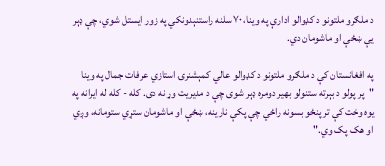د ملګرو ملتونو د کډوالو ادارې په وینا، ۷۰ سلنه راستنېدونکي په زور ایستل شوي، چې ډېر یې ښځې او ماشومان دي.

په افغانستان کې د ملګرو ملتونو د کډوالو عالي کمېشنرۍ استازي عرفات جمال په وینا "پر پولو د بېرته ستنولو بهیر دومره ډېر شوی چې د مدیریت وړ نه دی. کله - کله له ایرانه په یوه وخت کې تر پنځو بسونه راځي چې پکې نارینه، ښځې او ماشومان ستړي ستومانه، وږي او هک پک وي."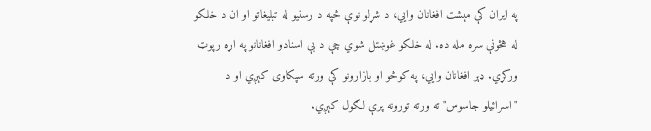په ایران کې مېشت افغانان وايي، د شړلو نوې څپه د رسنیو له تبلیغاتو او ان د خلکو له هڅونې سره مله ده. له خلکو غوښتل شوي چې د بې اسنادو افغانانو په اړه رپوټ ورکړي. ډېر افغانان وايي، په کوڅو او بازارونو کې ورته سپکاوی کېږي او د "اسرائیلو جاسوس" ته ورته تورونه پرې لګول کېږي.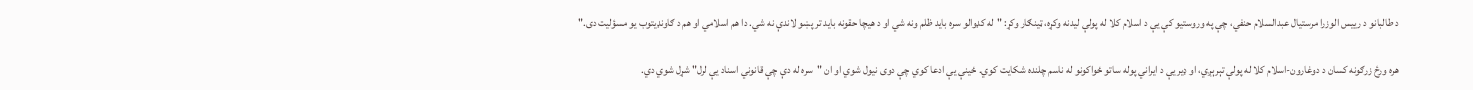د طالبانو د رییس الوزرا مرستیال عبدالسلام حنفي، چې په وروستیو کې یې د اسلام کلا له پولې لیدنه وکړه، ټینګار وکړ: "له کډوالو سره باید ظلم ونه شي او د هیچا حقونه باید تر پښو لاندې نه شي. دا هم اسلامي او هم د ګاونډیتوب یو مسؤلیت دی."

هره ورځ زرګونه کسان د دوغارون-اسلام کلا له پولې تېرېږي، او ډیر یې د ایراني پوله ساتو ځواکونو له ناسم چلنده شکایت کوي. ځینې یې ادعا کوي چې دوی نیول شوي او ان "سره له دې چې قانوني اسناد یې لرل" شړل شوي دي.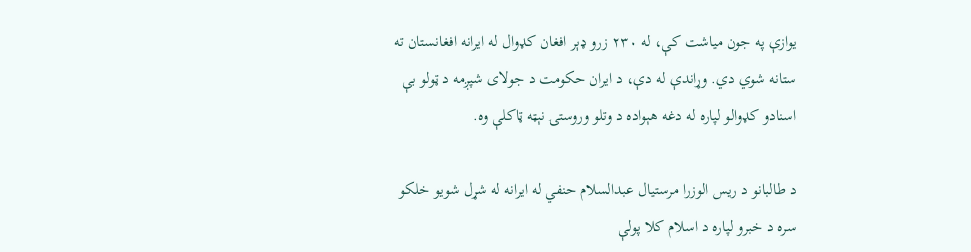یوازې په جون میاشت کې، له ۲۳۰ زرو ډېر افغان کډوال له ایرانه افغانستان ته ستانه شوي دي. وړاندې له دې، د ایران حکومت د جولای شپږمه د ټولو بې اسنادو کډوالو لپاره له دغه هېواده د وتلو وروستۍ نېټه ټاکلې وه.

د طالبانو د ریس الوزرا مرستیال عبدالسلام حنفي له ایرانه له شړل شویو خلکو سره د خبرو لپاره د اسلام کلا پولې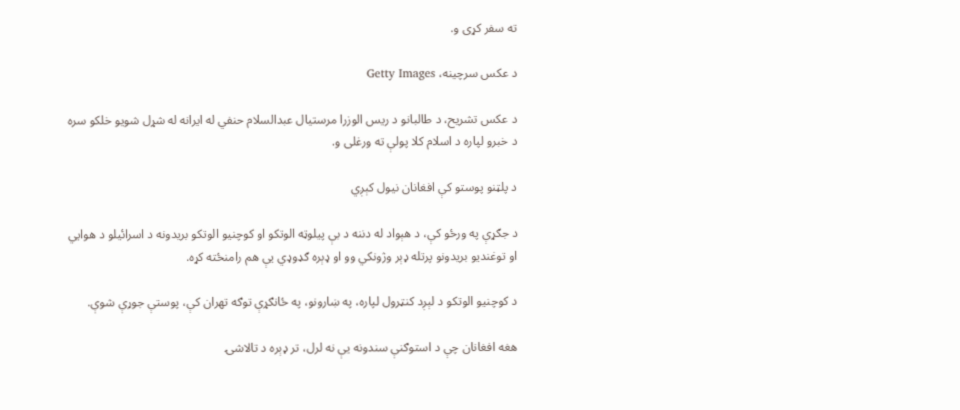ته سفر کړی و.

د عکس سرچینه، Getty Images

د عکس تشریح، د طالبانو د ریس الوزرا مرستیال عبدالسلام حنفي له ایرانه له شړل شویو خلکو سره د خبرو لپاره د اسلام کلا پولې ته ورغلی و.

د پلټنو پوستو کې افغانان نیول کېږي

د جګړې په ورځو کې، د هېواد له دننه د بې پیلوټه الوتکو او کوچنیو الوتکو بریدونه د اسرائیلو د هوایي او توغندیو بریدونو پرتله ډېر وژونکي وو او ډېره ګډوډي یې هم رامنځته کړه.

د کوچنیو الوتکو د لېږد کنټرول لپاره، په ښارونو، په ځانګړې توګه تهران کې، پوستې جوړې شوې.

هغه افغانان چې د استوګنې سندونه یې نه لرل، تر ډېره د تالاشۍ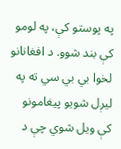په پوستو کې، په لومو کې بند شوو. د افغانانو لخوا بي بي سي ته په لیږل شویو پیغامونو کې ویل شوي چې د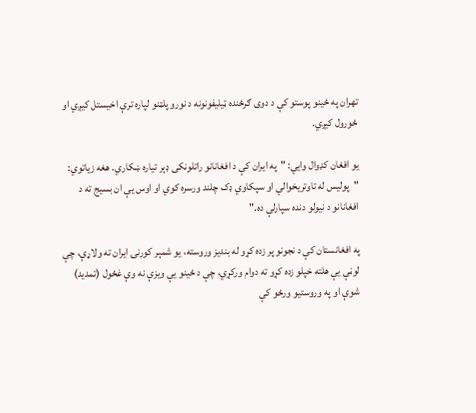تهران په ځینو پوستو کې د دوی ګرځنده ټیلیفونونه د نورو پلټنو لپاره ترې اخیستل کیږي او ځورول کیږي.

یو افغان کډوال وايي: "په ایران کې د افغانانو راتلونکی ډېر تیاره ښکاري. هغه زیاتوي: "پولیس له تاوتریخوالي او سپکاوي ډک چلند ورسره کوي او اوس یې ان بسیج ته د افغانانو د نیولو دنده سپارلې ده."

په افغانستان کې د نجونو پر زده کړو له بندیز وروسته، یو شمېر کورنۍ ایران ته ولاړې، چې لوڼې یې هلته خپلو زده کړو ته دوام ورکړي، چې د ځینو یې ویزې نه وې غځول (تمدید) شوې او په وروستیو ورځو کې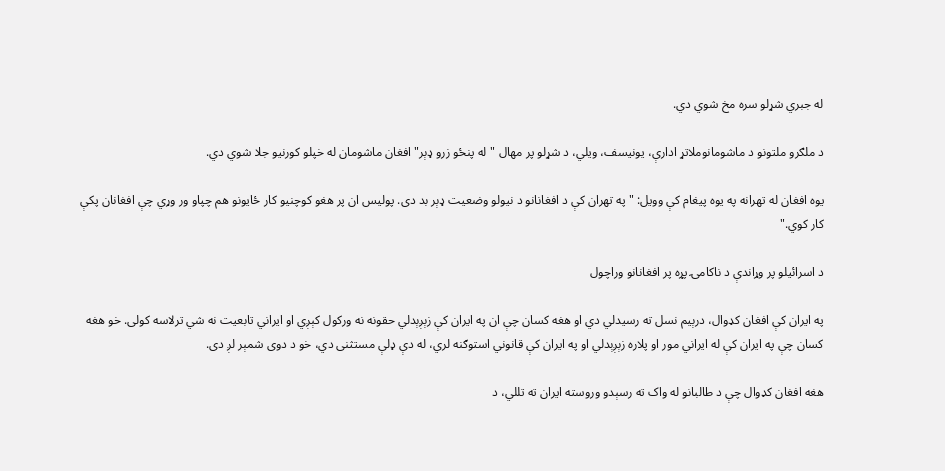له جبري شړلو سره مخ شوي دي.

د ملګرو ملتونو د ماشومانوملاتړ ادارې، یونیسف، ویلي، د شړلو پر مهال "له پنځو زرو ډېر" افغان ماشومان له خپلو کورنیو جلا شوي دي.

یوه افغان له تهرانه په یوه پیغام کې وویل: "په تهران کې د افغانانو د نیولو وضعیت ډېر بد دی. پولیس ان پر هغو کوچنیو کار ځایونو هم چپاو ور وړي چې افغانان پکې کار کوي."

د اسرائیلو پر وړاندې د ناکامۍ پړه پر افغانانو وراچول

په ایران کې افغان کډوال، درېیم نسل ته رسیدلي دي او هغه کسان چې ان په ایران کې زېږېدلي حقونه نه ورکول کېږي او ایراني تابعیت نه شي ترلاسه کولی. خو هغه کسان چې په ایران کې له ایراني مور او پلاره زېږېدلي او په ایران کې قانوني استوګنه لري، له دې ډلې مستثنی دي، خو د دوی شمېر لږ دی.

هغه افغان کډوال چې د طالبانو له واک ته رسېدو وروسته ایران ته تللي، د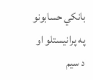بانکي حسابونو په پرانیستلو او د سیم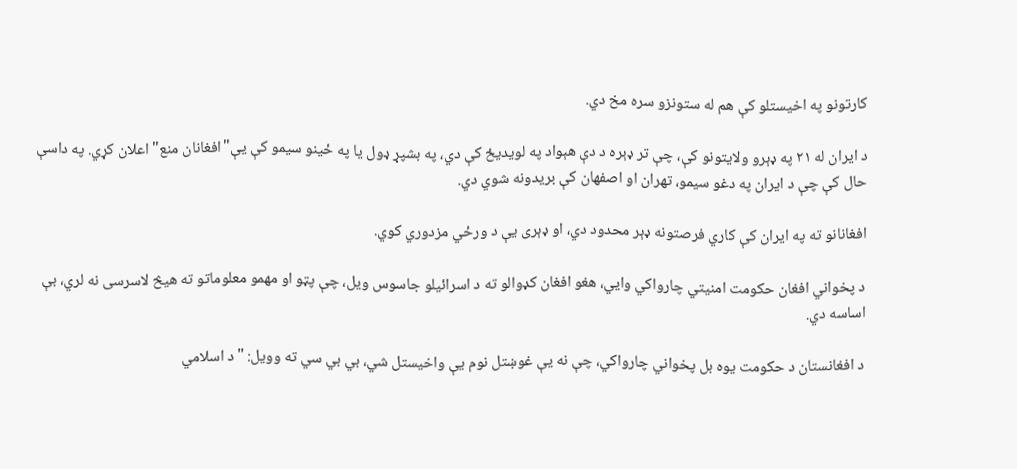کارتونو په اخیستلو کې هم له ستونزو سره مخ دي.

د ایران له ۲۱ په ډېرو ولایتونو کې، چې تر ډېره د دې هېواد په لویدیځ کې دي، په بشپړ ډول یا په ځینو سیمو کې یې"افغانان منع" اعلان کړي. په داسې حال کې چې د ایران په دغو سیمو، تهران او اصفهان کې بریدونه شوي دي.

افغانانو ته په ایران کې کاري فرصتونه ډېر محدود دي، او ډېری یې د ورځي مزدوري کوي.

د پخواني افغان حکومت امنیتي چارواکي وايي، هغو افغان کډوالو ته د اسرائیلو جاسوس ویل، چې پټو او مهمو معلوماتو ته هیڅ لاسرسی نه لري، بې اساسه دي.

د افغانستان د حکومت یوه بل پخواني چارواکي، چې نه یې غوښتل نوم یې واخیستل شي، بي بي سي ته وویل: "د اسلامي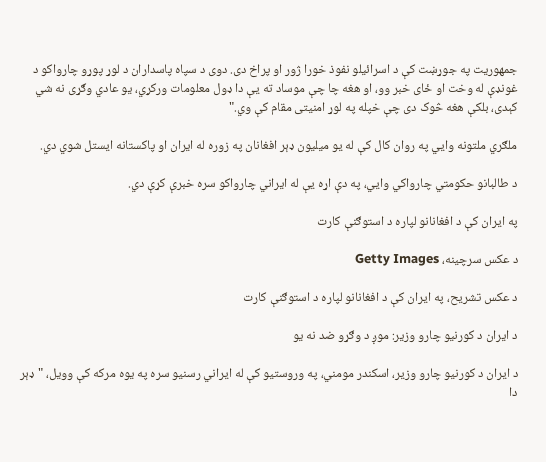جمهوریت په جوړښت کې د اسرائیلو نفوذ خورا ژور او پراخ دی. دوی د سپاه پاسداران د لوړ پوړو چارواکو د غونډې له وخت او ځای خبر وو، او هغه چا چې موساد ته یې دا ډول معلومات ورکړي، یو عادي وګړی نه شي کېدی، بلکې هغه څوک دی چې خپله په لوړ امنیتی مقام کې وي."

ملګري ملتونه وايي په روان کال کې له یو میلیون ډېر افغانان په زوره له ایران او پاکستانه ایستل شوي دي.

د طالبانو حکومتي چارواکي وايي، په دې اړه یې له ایراني چارواکو سره خبرې کړې دي.

په ایران کې د افغانانو لپاره د استوګنې کارت

د عکس سرچینه، Getty Images

د عکس تشریح، په ایران کې د افغانانو لپاره د استوګنې کارت

د ایران د کورنیو چارو وزیر: موږ د وګړو ضد نه یو

د ایران د کورنیو چارو وزیر، اسکندر مومني، په وروستیو کې له ایراني رسنیو سره په یوه مرکه کې وویل، "ډېر دا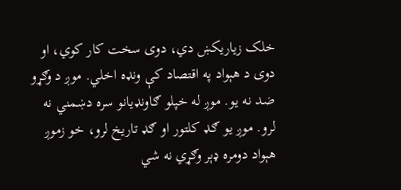خلک زیاریکښ دي، دوی سخت کار کوي، او دوی د هېواد په اقتصاد کې ونډه اخلي. موږ د وګړو ضد نه یو. موږ له خپلو ګاونډیانو سره دښمني نه لرو. موږ یو ګډ کلتور او ګډ تاریخ لرو، خو زموږ هېواد دومره ډېر وګړي نه شي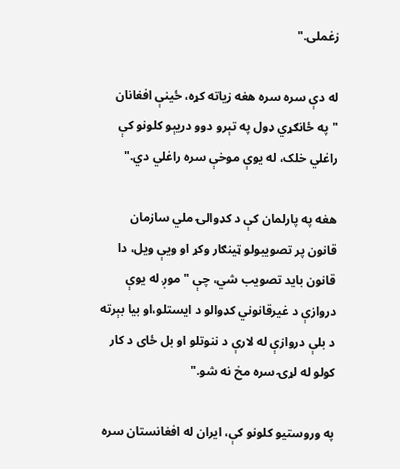زغملی."

له دې سره سره هغه زیاته کړه، ځینې افغانان "په ځانګړي ډول په تېرو دوو دریېو کلونو کې راغلي خلک، له یوې موخې سره راغلي دي."

هغه په پارلمان کې د کډوالۍ ملي سازمان قانون پر تصویبولو ټینګار وکړ او ویې ویل، دا قانون باید تصویب شي، چې "موږ له یوې دروازې د غیرقانوني کډوالو د ایستلو،او بیا بېرته د بلې دروازې له لارې د ننوتلو او بل ځای د کار کولو له لړۍ سره مخ نه شو."

په وروستیو کلونو کې، ایران له افغانستان سره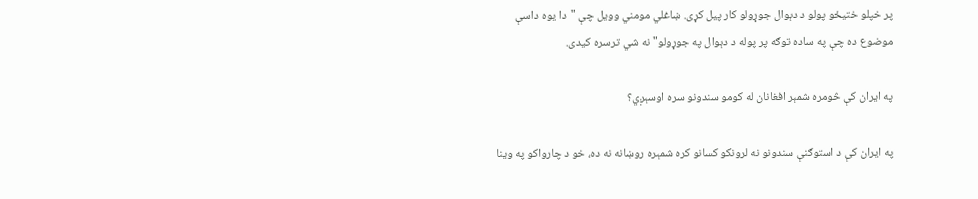پر خپلو ختیځو پولو د دېوال جوړولو کار پیل کړی. ښاغلي مومني وویل چې "دا یوه داسې موضوع ده چې په ساده توګه پر پوله د دېوال په جوړولو" نه شي ترسره کیدی.

په ایران کې څومره شمېر افغانان له کومو سندونو سره اوسېږي؟

په ایران کې د استوګنې سندونو نه لرونکو کسانو کره شمېره روښانه نه ده، خو د چارواکو په وینا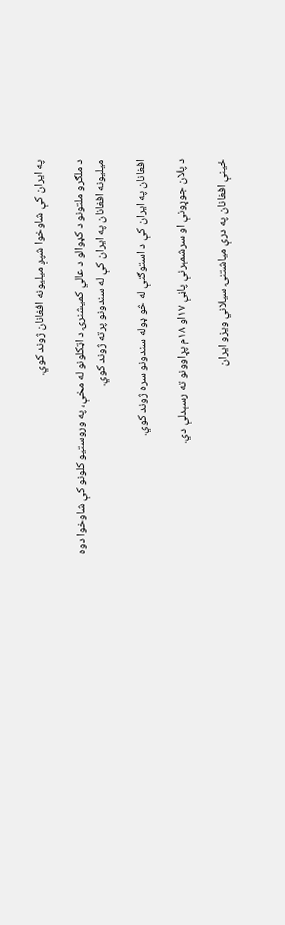په ایران کې شاوخوا شپږ میلیونه افغانان ژوند کوي.

د ملګرو ملتونو د کډوالو د عالي کمیشنرۍ د اټکلونو له مخې، په وروستیو کلونو کې شاوخوا دوه میلیونه افغانان په ایران کې له سندونو پرته ژوند کوي.

افغانان په ایران کې د استوګنې له څو ډوله سندونو سره ژوند کوي.

د پلان جوړونې او سرشمېرنې پاڼې ۱۷او ۱۸م پړاوونو ته رسېدلې دي.

ځینې افغانان په درې میاشتنۍ سیلاني ویزو ایران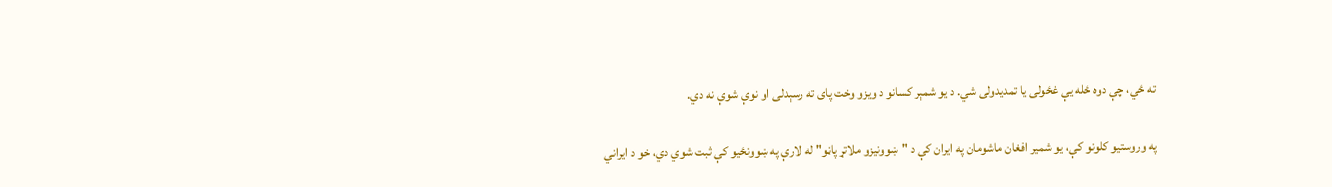ته ځي، چې دوه ځله یې غځولی یا تمدیدولی شي. د یو شمېر کسانو د ویزو وخت پای ته رسېدلی او نوې شوې نه دي.

په وروستیو کلونو کې، یو شمیر افغان ماشومان په ایران کې د "ښوونیزو ملاتړ پاڼو" له لارې په ښوونځیو کې ثبت شوي دي، خو د ایراني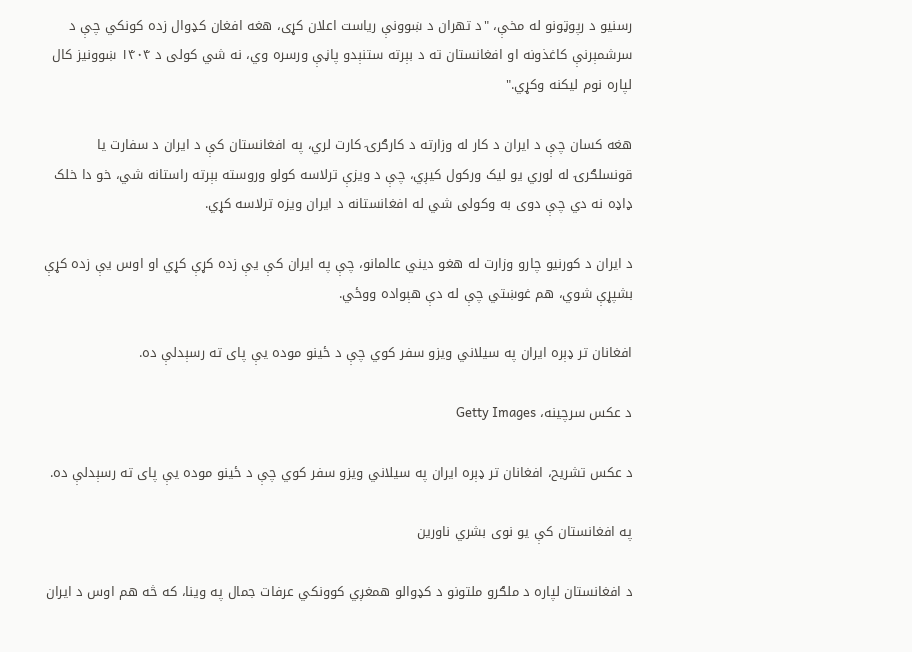رسنیو د رپوټونو له مخې، "د تهران د ښوونې ریاست اعلان کړی، هغه افغان کډوال زده کونکي چې د سرشمېرنې کاغذونه او افغانستان ته د بېرته ستنېدو پاڼې ورسره وي، نه شي کولی د ۱۴۰۴ ښوونیز کال لپاره نوم لیکنه وکړي."

هغه کسان چې د ایران د کار له وزارته د کارګرۍ کارت لري، په افغانستان کې د ایران د سفارت یا قونسلګرۍ له لوري یو لیک ورکول کیږي، چې د ویزې ترلاسه کولو وروسته بېرته راستانه شي، خو دا خلک ډاډه نه دي چې دوی به وکولی شي له افغانستانه د ایران ویزه ترلاسه کړي.

د ایران د کورنیو چارو وزارت له هغو دیني عالمانو، چې په ایران کې یې زده کړې کړي او اوس یې زده کړې بشپړې شوي، هم غوښتي چې له دې هېواده ووځي.

افغانان تر ډېره ایران په سیلاني ویزو سفر کوي چې د ځینو موده یې پای ته رسېدلې ده.

د عکس سرچینه، Getty Images

د عکس تشریح، افغانان تر ډېره ایران په سیلاني ویزو سفر کوي چې د ځینو موده یې پای ته رسېدلې ده.

په افغانستان کې یو نوی بشري ناورین

د افغانستان لپاره د ملګرو ملتونو د کډوالو همغږي کوونکي عرفات جمال په وینا، که څه هم اوس د ایران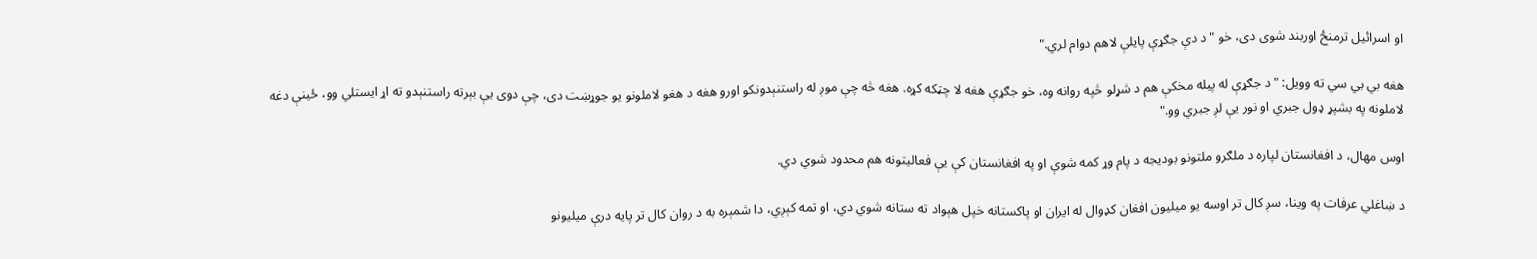او اسرائیل ترمنځ اوربند شوی دی، خو "د دې جګړې پایلې لاهم دوام لري."

هغه بي بي سي ته وویل: "د جګړې له پیله مخکې هم د شړلو څپه روانه وه، خو جګړې هغه لا چټکه کړه. هغه څه چې موږ له راستنېدونکو اورو هغه د هغو لاملونو یو جوړښت دی، چې دوی یې بېرته راستنېدو ته اړ ایستلي وو، ځینې دغه لاملونه په بشپړ ډول جبري او نور یې لږ جبري وو."

اوس مهال، د افغانستان لپاره د ملګرو ملتونو بودیجه د پام وړ کمه شوې او په افغانستان کې یې فعالیتونه هم محدود شوي دي.

د ښاغلي عرفات په وینا، سږ کال تر اوسه یو میلیون افغان کډوال له ایران او پاکستانه خپل هېواد ته ستانه شوي دي، او تمه کېږي، دا شمېره به د روان کال تر پایه درې میلیونو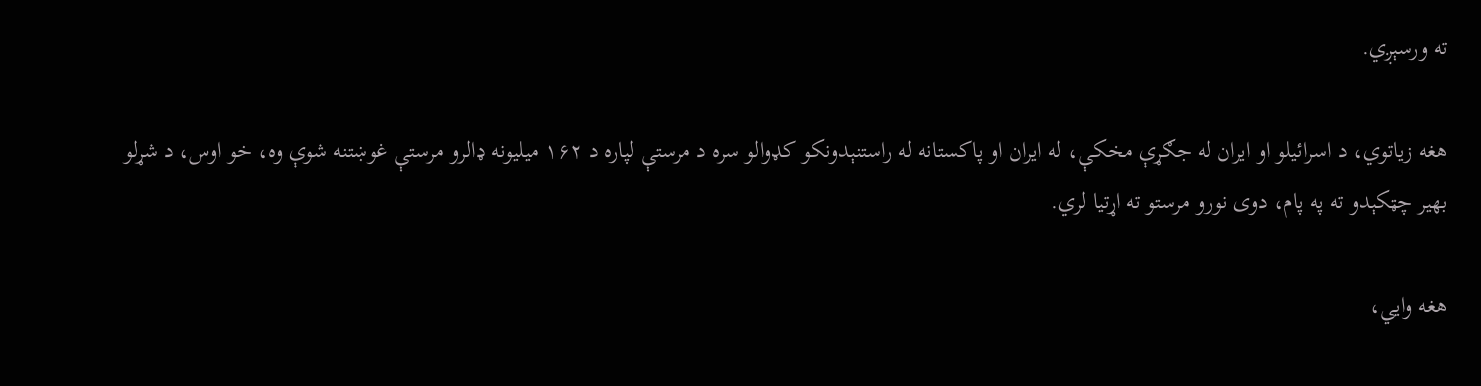ته ورسېږي.

هغه زیاتوي، د اسرائیلو او ایران له جګړې مخکې، له ایران او پاکستانه له راستنېدونکو کډوالو سره د مرستې لپاره د ۱۶۲ میلیونه ډالرو مرستې غوښتنه شوې وه، خو اوس، د شړلو بهیر چټکېدو ته په پام، دوی نورو مرستو ته اړتیا لري.

هغه وايي،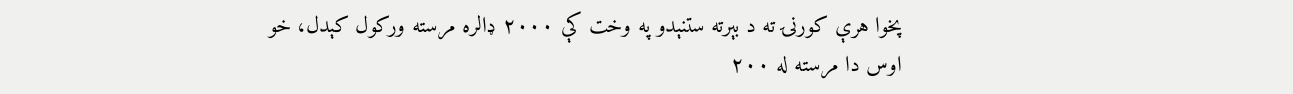پخوا هرې کورنۍ ته د بېرته ستنېدو په وخت کې ۲۰۰۰ ډالره مرسته ورکول کېدل، خو اوس دا مرسته له ۲۰۰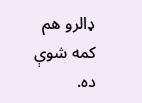ډالرو هم کمه شوې ده.